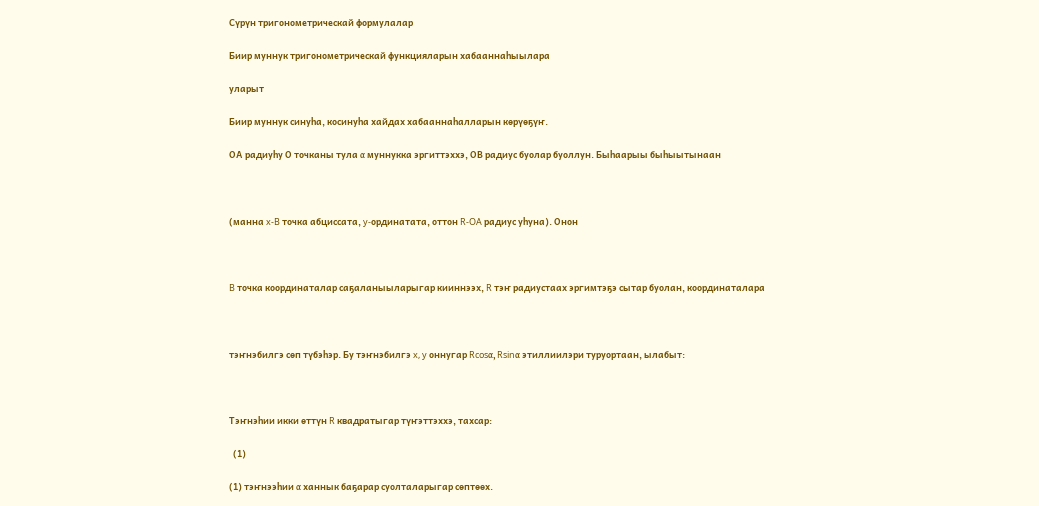Сүрүн тригонометрическай формулалар

Биир муннук тригонометрическай функцияларын хабааннаһыылара

уларыт

Биир муннук синуһа, косинуһа хайдах хабааннаһалларын көрүөҕүҥ.

ОА радиуһу О точканы тула α муннукка эргиттэххэ, ОB радиус буолар буоллун. Быһаарыы быһыытынаан



(манна x-B точка абциссата, y-ординатата, оттон R-OA радиус уһуна). Онон



B точка координаталар саҕаланыыларыгар кииннээх, R тэҥ радиустаах эргимтэҕэ сытар буолан, координаталара



тэҥнэбилгэ сөп түбэһэр. Бу тэҥнэбилгэ x, y оннугар Rcosα, Rsinα этиллиилэри туруортаан, ылабыт:



Тэҥнэһии икки өттүн R квадратыгар түҥэттэххэ, тахсар:

  (1)

(1) тэҥнээһии α ханнык баҕарар суолталарыгар сөптөөх.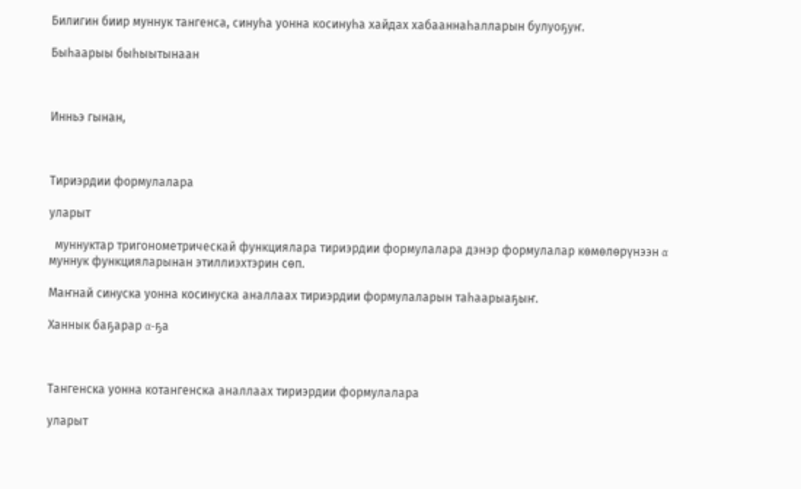Билигин биир муннук тангенса, синуһа уонна косинуһа хайдах хабааннаһалларын булуоҕуҥ.

Быһаарыы быһыытынаан



Инньэ гынан,



Тириэрдии формулалара

уларыт

  муннуктар тригонометрическай функциялара тириэрдии формулалара дэнэр формулалар көмөлөрүнээн α муннук функцияларынан этиллиэхтэрин сөп.

Маҥнай синуска уонна косинуска аналлаах тириэрдии формулаларын таһаарыаҕыҥ.

Ханнык баҕарар α-ҕа



Тангенска уонна котангенска аналлаах тириэрдии формулалара

уларыт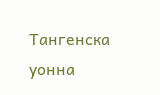Тангенска уонна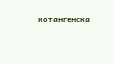котангенска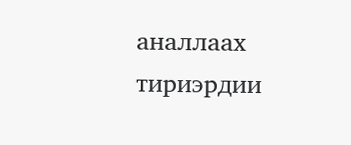аналлаах тириэрдии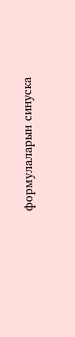формулаларын синуска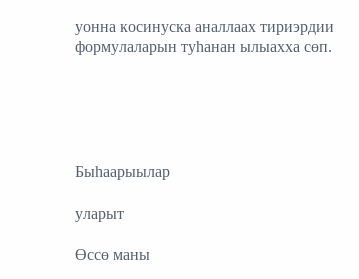уонна косинуска аналлаах тириэрдии формулаларын туһанан ылыахха сөп.





Быһаарыылар

уларыт

Өссө маны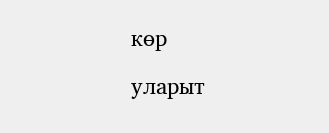көр

уларыт